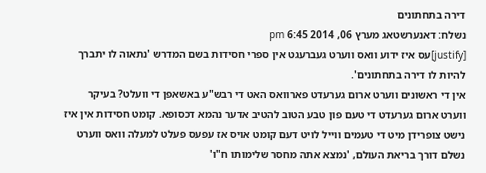דירה בתחתונים
נשלח: דאנערשטאג מערץ 06, 2014 6:45 pm
[justify]עס איז ידוע וואס ווערט געברעגט אין ספרי חסידות בשם המדרש 'נתאוה לו יתברך להיות לו דירה בתחתונים'.
אין די ראשונים ווערט ארום גערעדט פארוואס האט די רבש"ע באשאפן די וועלט? בעיקר ווערט ארום גערעדט די טעם פון טבע הטוב להטיב אדער נהמא דכסופא. קומט חסידות אין איז נישט צופרידן מיט די טעמים ווייל לויט דעם קומט אויס אז עפעס פעלט למעלה וואס ווערט נשלם דורך בריאת העולם, 'נמצא אתה מחסר שלימותו ח"ו'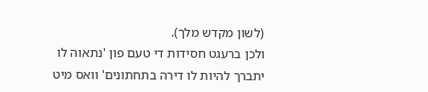(לשון מקדש מלך).
ולכן ברעגט חסידות די טעם פון 'נתאוה לו יתברך להיות לו דירה בתחתונים' וואס מיט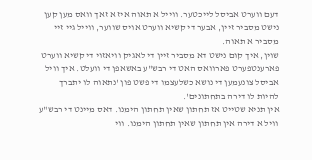דעם ווערט אביסל לייכטער. ווייל א תאוה איז א זאך וואס מען קען נישט מסביר זיין, אבער די קשיא ווערט אויס שווער, ווייל גיי זיי מסביר א תאוה.
שוין, איך קום נישט דא מסביר זיין די לאגיק וויאזוי די קשיא ווערט פארענטפערט פארוואס האט די רבש"ע באשאפן די וועלט. איך וויל אביסל צונעמען די נושא כשלעצמו די פשט פון 'נתאוה לו יתברך להיות לו דירה בתחתונים'.
אין תניא שטייט אז תחתון שאין תחתון הימנו. דאס מיינט די רבש"ע וויל א דירה אין תחתון שאין תחתון הימנו. ווי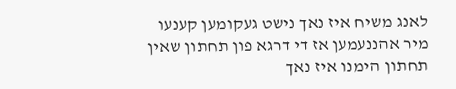לאנג משיח איז נאך נישט געקומען קענעו מיר אהננעמען אז די דרגא פון תחתון שאין תחתון הימנו איז נאך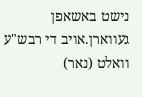נישט באשאפן געווארן.אויב די רבש"ע וואלט (נאר)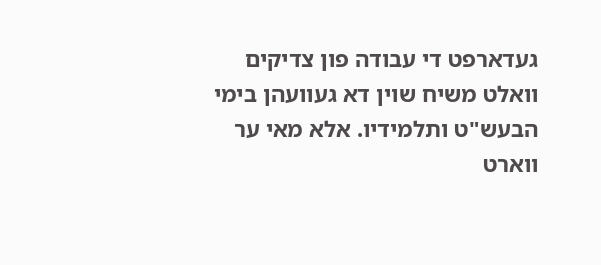געדארפט די עבודה פון צדיקים וואלט משיח שוין דא געוועהן בימי הבעש"ט ותלמידיו. אלא מאי ער ווארט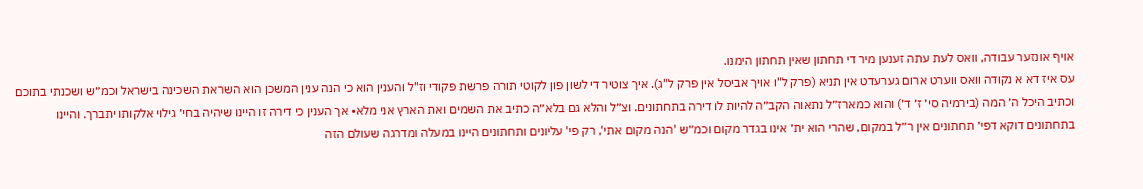אויף אונזער עבודה, וואס לעת עתה זענען מיר די תחתון שאין תחתון הימנו.
עס איז דא א נקודה וואס ווערט ארום גערעדט אין תניא (פרק ל"ו אויך אביסל אין פרק ל"ג). איך צוטיר די לשון פון לקוטי תורה פרשת פקודי וז"ל והענין הוא כי הנה ענין המשכן הוא השראת השכינה בישראל וכמ״ש ושכנתי בתוכם וכתיב היכל ה׳ המה (בירמיה סי׳ ז׳ ד׳) והוא כמארז״ל נתאוה הקב״ה להיות לו דירה בתחתונים. וצ״ל והלא גם בלא״ה כתיב את השמים ואת הארץ אני מלא• אך הענין כי דירה זו היינו שיהיה בחי׳ גילוי אלקותו יתברך. והיינו בתחתונים דוקא דפי׳ תחתונים אין ר״ל במקום, שהרי הוא ית׳ אינו בגדר מקום וכמ״ש 'הנה מקום אתי', רק פי' עליונים ותחתונים היינו במעלה ומדרגה שעולם הזה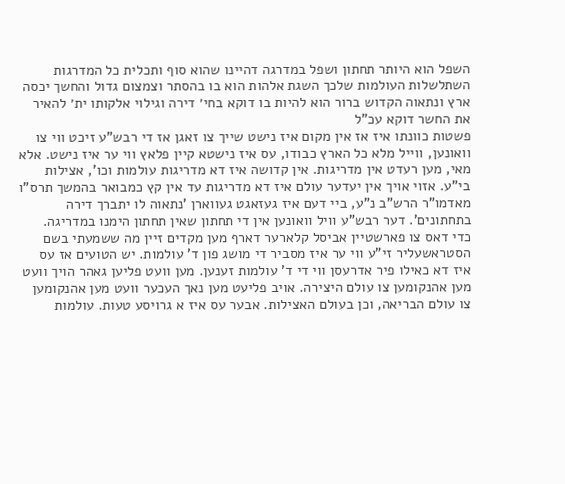השפל הוא היותר תחתון ושפל במדרגה דהיינו שהוא סוף ותכלית כל המדרגות השתלשלות העולמות שלכך השגת אלהות הוא בו בהסתר וצמצום גדול והחשך יכסה ארץ ונתאוה הקדוש ברור הוא להיות בו דוקא בחי׳ דירה וגילוי אלקותו ית׳ להאיר את החשר דוקא עכ"ל
פשטות כוונתו איז אז אין מקום איז נישט שייך צו זאגן אז די רבש"ע זיכט ווי צו וואונען, ווייל מלא כל הארץ כבודו, עס איז נישטא קיין פלאץ ווי ער איז נישט. אלא מאי, מען רעדט אין מדריגות. אין קדושה איז דא מדריגות עולמות וכו', אצילות בי"ע. אזוי אויך אין יעדער עולם איז דא מדריגות עד אין קץ כמבואר בהמשך תרס"ו מאדמו"ר הרש"ב נ"ע, ביי דעם איז געזאגט געווארן 'נתאוה לו יתברך דירה בתחתונים'. דער רבש"ע וויל וואונען אין די תחתון שאין תחתון הימנו במדריגה.
כדי דאס צו פארשטיין אביסל קלארער דארף מען מקדים זיין מה ששמעתי בשם הסטראשעליר זי"ע ווי ער איז מסביר די מושג פון ד' עולמות. יש הטועים אז עס איז דא כאילו פיר אדרעסן ווי די ד' עולמות זענען. מען וועט פליען גאהר הויך וועט מען אהנקומען צו עולם היצירה. אויב פליעט מען נאך העכער וועט מען אהנקומען צו עולם הבריאה, וכן בעולם האצילות. אבער עס איז א גרויסע טעות. עולמות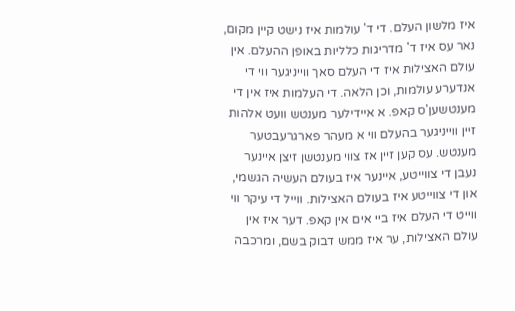איז מלשון העלם. די ד' עולמות איז נישט קיין מקום, נאר עס איז ד' מדריגות כלליות באופן ההעלם. אין עולם האצילות איז די העלם סאך ווייניגער ווי די אנדערע עולמות, וכן הלאה. די העלמות איז אין די מענטשען'ס קאפ. א איידילער מענטש וועט אלהות זיין ווייניגער בהעלם ווי א מעהר פארגרעבטער מענטש. עס קען זיין אז צווי מענטשן זיצן איינער נעבן די צווייטע, איינער איז בעולם העשיה הגשמי, און די צווייטע איז בעולם האצילות. ווייל די עיקר ווי ווייט די העלם איז ביי אים אין קאפ. דער איז אין עולם האצילות, ער איז ממש דבוק בשם, ומרכבה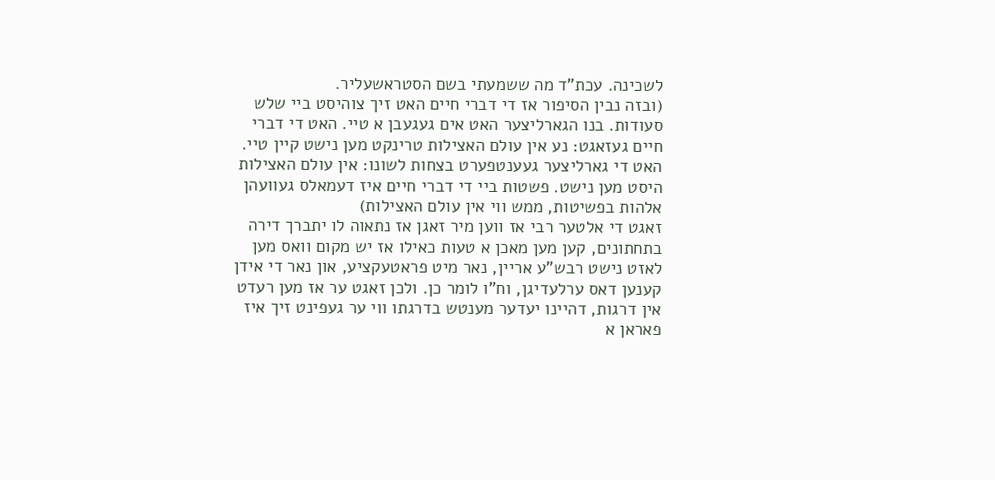לשכינה. עכת"ד מה ששמעתי בשם הסטראשעליר.
(ובזה נבין הסיפור אז די דברי חיים האט זיך צוהיסט ביי שלש סעודות. בנו הגארליצער האט אים געגעבן א טיי. האט די דברי חיים געזאגט: נע אין עולם האצילות טרינקט מען נישט קיין טיי. האט די גארליצער געענטפערט בצחות לשונו: אין עולם האצילות היסט מען נישט. פשטות ביי די דברי חיים איז דעמאלס געוועהן אלהות בפשיטות, ממש ווי אין עולם האצילות)
זאגט די אלטער רבי אז ווען מיר זאגן אז נתאוה לו יתברך דירה בתחתונים, קען מען מאכן א טעות כאילו אז יש מקום וואס מען לאזט נישט רבש"ע אריין, נאר מיט פראטעקציע, און נאר די אידן קענען דאס ערלעדיגן, וח"ו לומר כן. ולכן זאגט ער אז מען רעדט אין דרגות, דהיינו יעדער מענטש בדרגתו ווי ער געפינט זיך איז פאראן א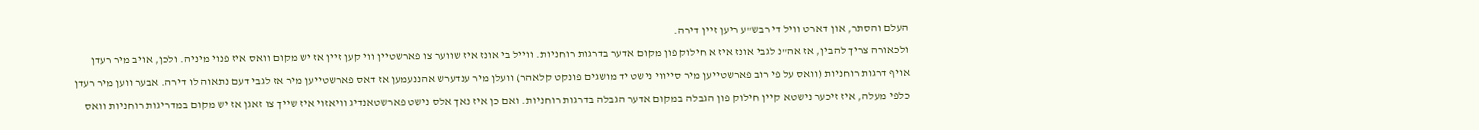העלם והסתר, און דארט וויל די רבש"ע ריען זיין דירה.
ולכאורה צריך להבין, אז אה"נ לגבי אונז איז א חילוק פון מקום אדער בדרגות רוחניות. ווייל בי אונז איז שווער צו פארשטיין ווי קען זיין אז יש מקום וואס איז פנוי מיניה. ולכן, אויב מיר רעדן אויף דרגות רוחניות (וואס על פי רוב פארשטייען מיר סייווי נישט יד מושגים פונקט קלאהר) וועלן מיר ענדערש אהננעמען אז דאס פארשטייען מיר אז לגבי דעם נתאוה לו דירה. אבער ווען מיר רעדן כלפי מעלה, איז זיכער נישטא קיין חילוק פון הגבלה במקום אדער הגבלה בדרגות רוחניות. ואם כן איז נאך אלס נישט פארשטאנדיג וויאזוי איז שייך צו זאגן אז יש מקום במדריגות רוחניות וואס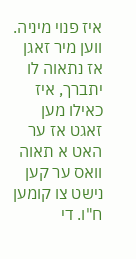איז פנוי מיניה.
ווען מיר זאגן אז נתאוה לו יתברך, איז כאילו מען זאגט אז ער האט א תאוה וואס ער קען נישט צו קומען ח"ו. די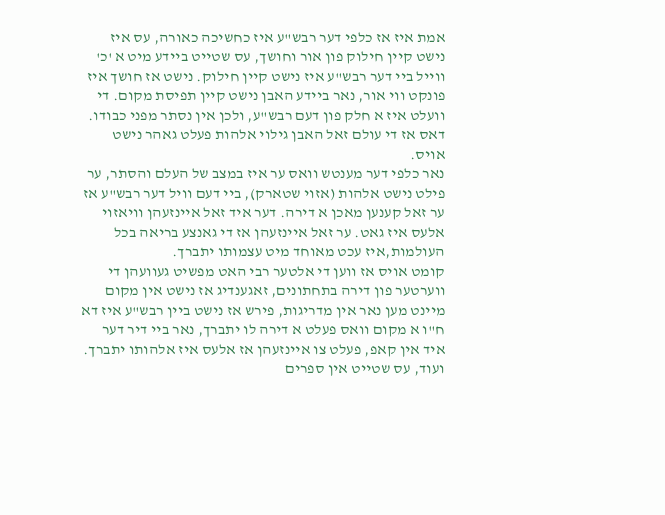אמת איז אז כלפי דער רבש"ע איז כחשיכה כאורה, עס איז נישט קיין חילוק פון אור וחושך, עס שטייט ביידע מיט א 'כ' ווייל ביי דער רבש"ע איז נישט קיין חילוק. נישט אז חושך איז פונקט ווי אור, נאר ביידע האבן נישט קיין תפיסת מקום. די וועלט איז א חלק פון דעם רבש"ע, ולכן אין נסתר מפני כבודו. דאס אז די עולם זאל האבן גילוי אלהות פעלט גאהר נישט אויס.
נאר כלפי דער מענטש וואס ער איז במצב של העלם והסתר, ער פילט נישט אלהות (אזוי שטארק), ביי דעם וויל דער רבש"ע אז ער זאל קענען מאכן א דירה. דער איד זאל איינזעהן וויאזוי אלעס איז גאט. ער זאל איינזעהן אז די גאנצע בריאה בכל העולמות,איז עכט מאוחד מיט עצמותו יתברך.
קומט אויס אז ווען די אלטער רבי האט מפשיט געוועהן די ווערטער פון דירה בתחתונים, זאגענדיג אז נישט אין מקום מיינט מען נאר אין מדריגות, פירש אז נישט ביין רבש"ע איז דא ח"ו א מקום וואס פעלט א דירה לו יתברך, נאר ביי דיר דער איד אין קאפ, פעלט צו איינזעהן אז אלעס איז אלהותו יתברך.
ועוד, עס שטייט אין ספרים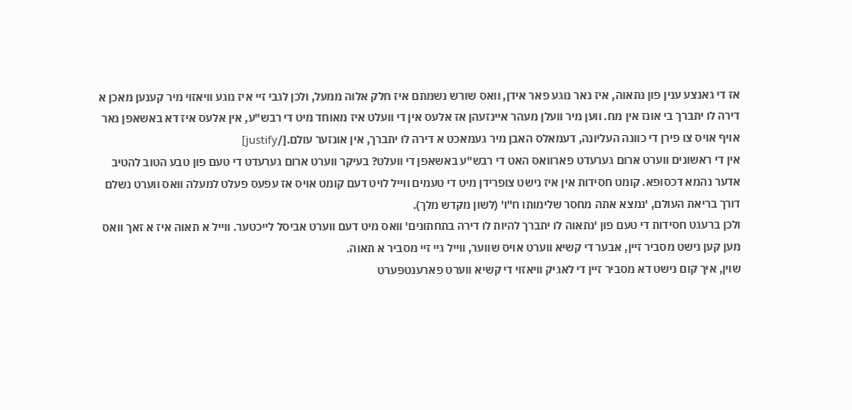אז די גאנצע ענין פון נתאוה, איז נאר נוגע פאר אידן, וואס שורש נשמתם איז חלק אלוה ממעל, ולכן לגבי זיי איז נוגע וויאזוי מיר קענען מאכן א דירה לו יתברך בי אונז אין מח. ווען מיר וועלן מעהר איינזעהן אז אלעס אין די וועלט איז מאוחד מיט די רבש"ע, אין אלעס איז דא באשאפן נאר אויף אויס צו פירן די כוונה העליונה, דעמאלס האבן מיר געמאכט א דירה לו יתברך, אין אונזער עולם.[/justify]
אין די ראשונים ווערט ארום גערעדט פארוואס האט די רבש"ע באשאפן די וועלט? בעיקר ווערט ארום גערעדט די טעם פון טבע הטוב להטיב אדער נהמא דכסופא. קומט חסידות אין איז נישט צופרידן מיט די טעמים ווייל לויט דעם קומט אויס אז עפעס פעלט למעלה וואס ווערט נשלם דורך בריאת העולם, 'נמצא אתה מחסר שלימותו ח"ו' (לשון מקדש מלך).
ולכן ברעגט חסידות די טעם פון 'נתאוה לו יתברך להיות לו דירה בתחתונים' וואס מיט דעם ווערט אביסל לייכטער. ווייל א תאוה איז א זאך וואס מען קען נישט מסביר זיין, אבער די קשיא ווערט אויס שווער, ווייל גיי זיי מסביר א תאוה.
שוין, איך קום נישט דא מסביר זיין די לאגיק וויאזוי די קשיא ווערט פארענטפערט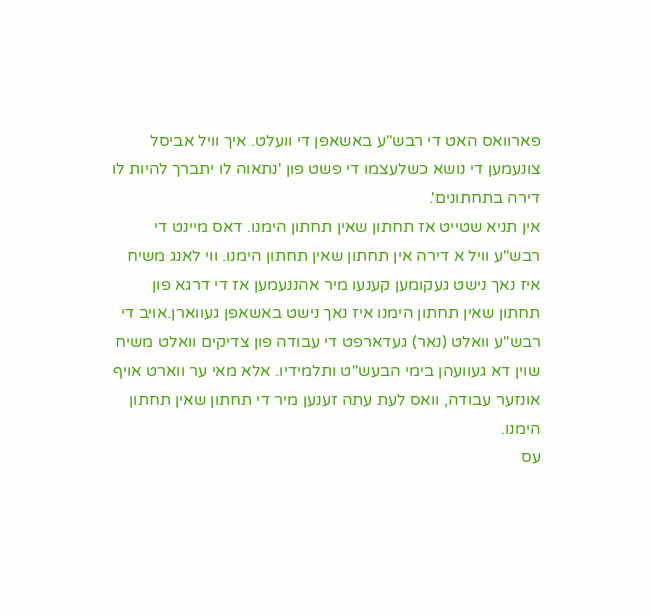פארוואס האט די רבש"ע באשאפן די וועלט. איך וויל אביסל צונעמען די נושא כשלעצמו די פשט פון 'נתאוה לו יתברך להיות לו דירה בתחתונים'.
אין תניא שטייט אז תחתון שאין תחתון הימנו. דאס מיינט די רבש"ע וויל א דירה אין תחתון שאין תחתון הימנו. ווי לאנג משיח איז נאך נישט געקומען קענעו מיר אהננעמען אז די דרגא פון תחתון שאין תחתון הימנו איז נאך נישט באשאפן געווארן.אויב די רבש"ע וואלט (נאר) געדארפט די עבודה פון צדיקים וואלט משיח שוין דא געוועהן בימי הבעש"ט ותלמידיו. אלא מאי ער ווארט אויף אונזער עבודה, וואס לעת עתה זענען מיר די תחתון שאין תחתון הימנו.
עס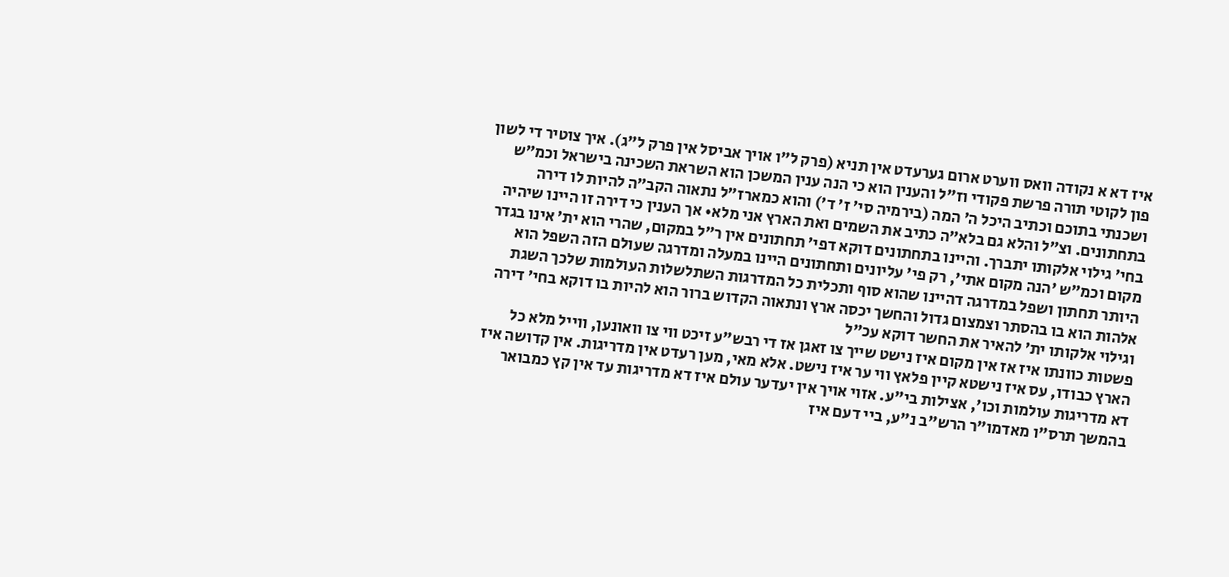איז דא א נקודה וואס ווערט ארום גערעדט אין תניא (פרק ל"ו אויך אביסל אין פרק ל"ג). איך צוטיר די לשון פון לקוטי תורה פרשת פקודי וז"ל והענין הוא כי הנה ענין המשכן הוא השראת השכינה בישראל וכמ״ש ושכנתי בתוכם וכתיב היכל ה׳ המה (בירמיה סי׳ ז׳ ד׳) והוא כמארז״ל נתאוה הקב״ה להיות לו דירה בתחתונים. וצ״ל והלא גם בלא״ה כתיב את השמים ואת הארץ אני מלא• אך הענין כי דירה זו היינו שיהיה בחי׳ גילוי אלקותו יתברך. והיינו בתחתונים דוקא דפי׳ תחתונים אין ר״ל במקום, שהרי הוא ית׳ אינו בגדר מקום וכמ״ש 'הנה מקום אתי', רק פי' עליונים ותחתונים היינו במעלה ומדרגה שעולם הזה השפל הוא היותר תחתון ושפל במדרגה דהיינו שהוא סוף ותכלית כל המדרגות השתלשלות העולמות שלכך השגת אלהות הוא בו בהסתר וצמצום גדול והחשך יכסה ארץ ונתאוה הקדוש ברור הוא להיות בו דוקא בחי׳ דירה וגילוי אלקותו ית׳ להאיר את החשר דוקא עכ"ל
פשטות כוונתו איז אז אין מקום איז נישט שייך צו זאגן אז די רבש"ע זיכט ווי צו וואונען, ווייל מלא כל הארץ כבודו, עס איז נישטא קיין פלאץ ווי ער איז נישט. אלא מאי, מען רעדט אין מדריגות. אין קדושה איז דא מדריגות עולמות וכו', אצילות בי"ע. אזוי אויך אין יעדער עולם איז דא מדריגות עד אין קץ כמבואר בהמשך תרס"ו מאדמו"ר הרש"ב נ"ע, ביי דעם איז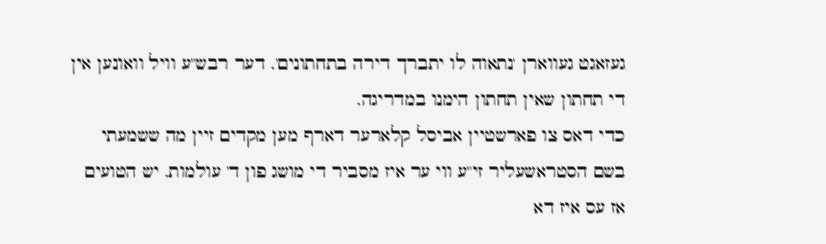געזאגט געווארן 'נתאוה לו יתברך דירה בתחתונים'. דער רבש"ע וויל וואונען אין די תחתון שאין תחתון הימנו במדריגה.
כדי דאס צו פארשטיין אביסל קלארער דארף מען מקדים זיין מה ששמעתי בשם הסטראשעליר זי"ע ווי ער איז מסביר די מושג פון ד' עולמות. יש הטועים אז עס איז דא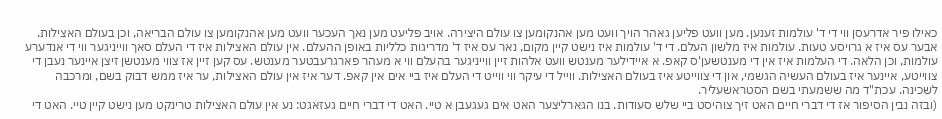כאילו פיר אדרעסן ווי די ד' עולמות זענען. מען וועט פליען גאהר הויך וועט מען אהנקומען צו עולם היצירה. אויב פליעט מען נאך העכער וועט מען אהנקומען צו עולם הבריאה, וכן בעולם האצילות. אבער עס איז א גרויסע טעות. עולמות איז מלשון העלם. די ד' עולמות איז נישט קיין מקום, נאר עס איז ד' מדריגות כלליות באופן ההעלם. אין עולם האצילות איז די העלם סאך ווייניגער ווי די אנדערע עולמות, וכן הלאה. די העלמות איז אין די מענטשען'ס קאפ. א איידילער מענטש וועט אלהות זיין ווייניגער בהעלם ווי א מעהר פארגרעבטער מענטש. עס קען זיין אז צווי מענטשן זיצן איינער נעבן די צווייטע, איינער איז בעולם העשיה הגשמי, און די צווייטע איז בעולם האצילות. ווייל די עיקר ווי ווייט די העלם איז ביי אים אין קאפ. דער איז אין עולם האצילות, ער איז ממש דבוק בשם, ומרכבה לשכינה. עכת"ד מה ששמעתי בשם הסטראשעליר.
(ובזה נבין הסיפור אז די דברי חיים האט זיך צוהיסט ביי שלש סעודות. בנו הגארליצער האט אים געגעבן א טיי. האט די דברי חיים געזאגט: נע אין עולם האצילות טרינקט מען נישט קיין טיי. האט די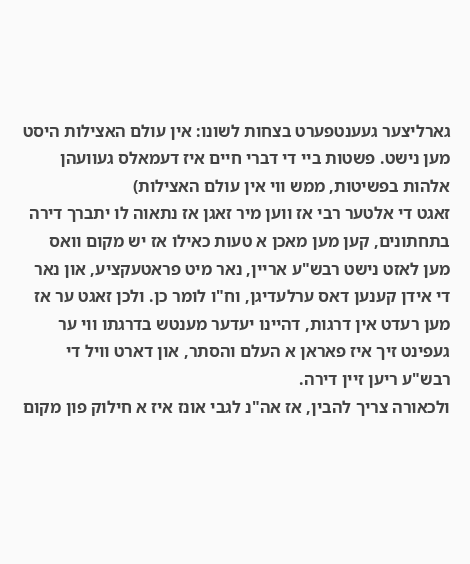גארליצער געענטפערט בצחות לשונו: אין עולם האצילות היסט מען נישט. פשטות ביי די דברי חיים איז דעמאלס געוועהן אלהות בפשיטות, ממש ווי אין עולם האצילות)
זאגט די אלטער רבי אז ווען מיר זאגן אז נתאוה לו יתברך דירה בתחתונים, קען מען מאכן א טעות כאילו אז יש מקום וואס מען לאזט נישט רבש"ע אריין, נאר מיט פראטעקציע, און נאר די אידן קענען דאס ערלעדיגן, וח"ו לומר כן. ולכן זאגט ער אז מען רעדט אין דרגות, דהיינו יעדער מענטש בדרגתו ווי ער געפינט זיך איז פאראן א העלם והסתר, און דארט וויל די רבש"ע ריען זיין דירה.
ולכאורה צריך להבין, אז אה"נ לגבי אונז איז א חילוק פון מקום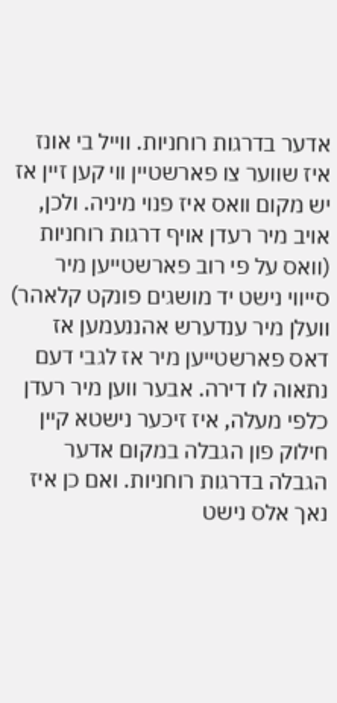אדער בדרגות רוחניות. ווייל בי אונז איז שווער צו פארשטיין ווי קען זיין אז יש מקום וואס איז פנוי מיניה. ולכן, אויב מיר רעדן אויף דרגות רוחניות (וואס על פי רוב פארשטייען מיר סייווי נישט יד מושגים פונקט קלאהר) וועלן מיר ענדערש אהננעמען אז דאס פארשטייען מיר אז לגבי דעם נתאוה לו דירה. אבער ווען מיר רעדן כלפי מעלה, איז זיכער נישטא קיין חילוק פון הגבלה במקום אדער הגבלה בדרגות רוחניות. ואם כן איז נאך אלס נישט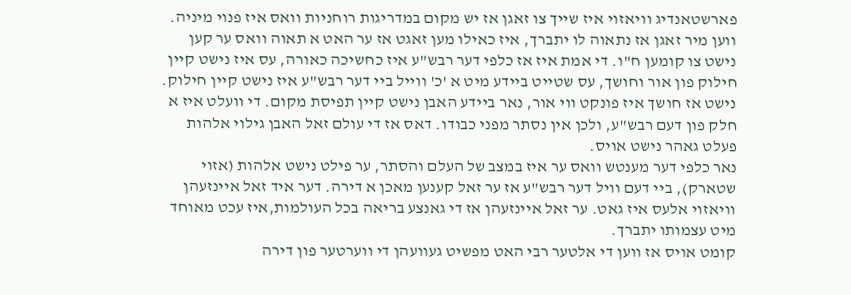פארשטאנדיג וויאזוי איז שייך צו זאגן אז יש מקום במדריגות רוחניות וואס איז פנוי מיניה.
ווען מיר זאגן אז נתאוה לו יתברך, איז כאילו מען זאגט אז ער האט א תאוה וואס ער קען נישט צו קומען ח"ו. די אמת איז אז כלפי דער רבש"ע איז כחשיכה כאורה, עס איז נישט קיין חילוק פון אור וחושך, עס שטייט ביידע מיט א 'כ' ווייל ביי דער רבש"ע איז נישט קיין חילוק. נישט אז חושך איז פונקט ווי אור, נאר ביידע האבן נישט קיין תפיסת מקום. די וועלט איז א חלק פון דעם רבש"ע, ולכן אין נסתר מפני כבודו. דאס אז די עולם זאל האבן גילוי אלהות פעלט גאהר נישט אויס.
נאר כלפי דער מענטש וואס ער איז במצב של העלם והסתר, ער פילט נישט אלהות (אזוי שטארק), ביי דעם וויל דער רבש"ע אז ער זאל קענען מאכן א דירה. דער איד זאל איינזעהן וויאזוי אלעס איז גאט. ער זאל איינזעהן אז די גאנצע בריאה בכל העולמות,איז עכט מאוחד מיט עצמותו יתברך.
קומט אויס אז ווען די אלטער רבי האט מפשיט געוועהן די ווערטער פון דירה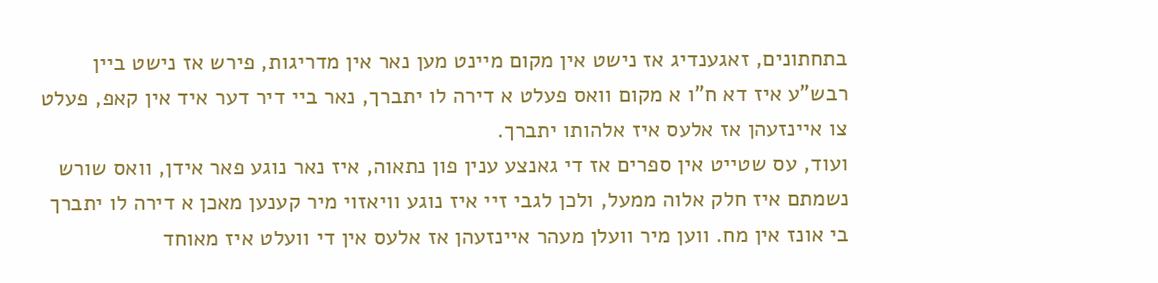בתחתונים, זאגענדיג אז נישט אין מקום מיינט מען נאר אין מדריגות, פירש אז נישט ביין רבש"ע איז דא ח"ו א מקום וואס פעלט א דירה לו יתברך, נאר ביי דיר דער איד אין קאפ, פעלט צו איינזעהן אז אלעס איז אלהותו יתברך.
ועוד, עס שטייט אין ספרים אז די גאנצע ענין פון נתאוה, איז נאר נוגע פאר אידן, וואס שורש נשמתם איז חלק אלוה ממעל, ולכן לגבי זיי איז נוגע וויאזוי מיר קענען מאכן א דירה לו יתברך בי אונז אין מח. ווען מיר וועלן מעהר איינזעהן אז אלעס אין די וועלט איז מאוחד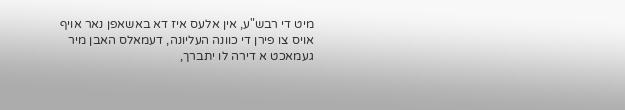מיט די רבש"ע, אין אלעס איז דא באשאפן נאר אויף אויס צו פירן די כוונה העליונה, דעמאלס האבן מיר געמאכט א דירה לו יתברך,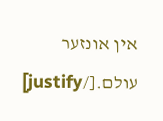אין אונזער עולם.[/justify]